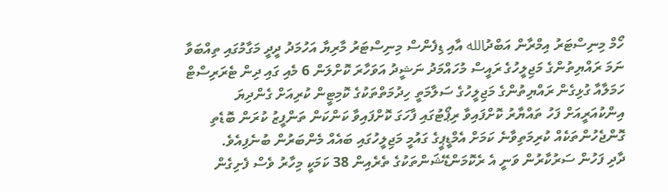ހޯމް މިނިސްޓަރު އިމްރާން އަބްދުالله އާއި ޑިފެންސް މިނިސްޓަރު މާރިޔާ އަހުމަދު ދީދީ މަގާމުގައި ތިއްބަވާ ނަމަ ރައްޔިތުންގެ މަޖިލީހުގެ ރައީސް މުހައްމަދު ނަޝީދު އަވަހާރަ ކޮށްލަން 6 މެއި ގައި ދިން ޓެރަރިސްޓް ހަމަލާއާ ގުޅިގެން ރައްޔިތުންގެ މަޖިލީހުގެ ސަލާމަތީ ހިދުމަތްތަކުގެ ކޮމިޓީން ކުރިއަށް ގެންދިޔަ އިންކުއަރީއަށް ފަހު ތައްޔާރު ކޮށްފައިވާ ރިޕޯޓުގައި ފާހަގަ ކޮށްފައިވާ ކަންކަން ތަންފީޒު ކުރަން ބޮޑެތި ގޮންޖެހުންތަކެއް ކުރިމަތިވާނެ ކަމަށް އެމްޑީޕީގެ ގައުމީ މަޖިލީހުގައި ބައެއް މެންބަރުން ބުނެފިއެވެ.
ދާދި ފަހުން ސަރުކާރުން ވަނީ އެ ރެކޮމަންޑޭޝަންތަކުގެ ތެރެއިން 38 ކަމަކީ މިހާރު ވެސް ފެށިގެން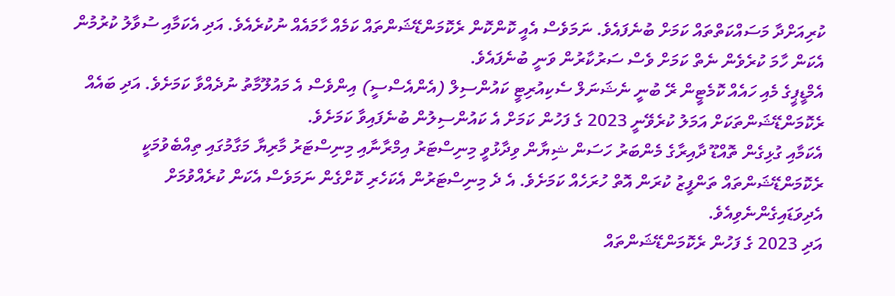ކުރިއަށްދާ މަސައްކަތްތައް ކަމަށް ބުނެފައެވެ. ނަމަވެސް އެއީ ކޮންކޮން ރެކޮމަންޑޭޝަންތައް ކަމެއް ހާމައެއް ނުކުރެއެވެ. އަދި އެކަމާއި ސުވާލު ކުރުމުން އެކަން ހާމަ ކުރެވެން ނެތް ކަމަށް ވެސް ސަރުކާރުން ވަނީ ބުނެފައެވެ.
އެމްޑީޕީގެ މެއި ހައެއް ކޮމެޓީން ރޭ ބުނީ ނެޝަނަލް ސެކިއުރިޓީ ކައުންސިލް (އެންއެސްސީ) އިންވެސް އެ މައުލޫމާތު ނުދެއްވާ ކަމަށެވެ. އަދި ބައެއް ރެކޮމަންޑޭޝަންތަކަށް އަމަލު ކުރެވޭނީ 2023 ގެ ފަހުން ކަމަށް އެ ކައުންސިލުން ބުނެފައިވާ ކަމަށެވެ.
އެކަމާއި ގުޅިގެން ތޮއްޑޫ ދާއިރާގެ މެންބަރު ހަސަން ޝިޔާން ވިދާޅުވީ މިނިސްޓަރު އިމްރާނާއި މިނިސްޓަރު މާރިޔާ މަގާމުގައި ތިއްބެވުމަކީ ރެކޮމަންޑޭޝަންތައް ތަންފީޒު ކުރަން އޮތް ހުރަހެއް ކަމަށެވެ. އެ ދެ މިނިސްޓަރުން އެކަހެރި ކޮށްގެން ނަމަވެސް އެކަން ކުރެއްވުމަށް އެދިވަޑައިގެންނެވިއެވެ.
އަދި 2023 ގެ ފަހުން ރެކޮމަންޑޭޝަންތައް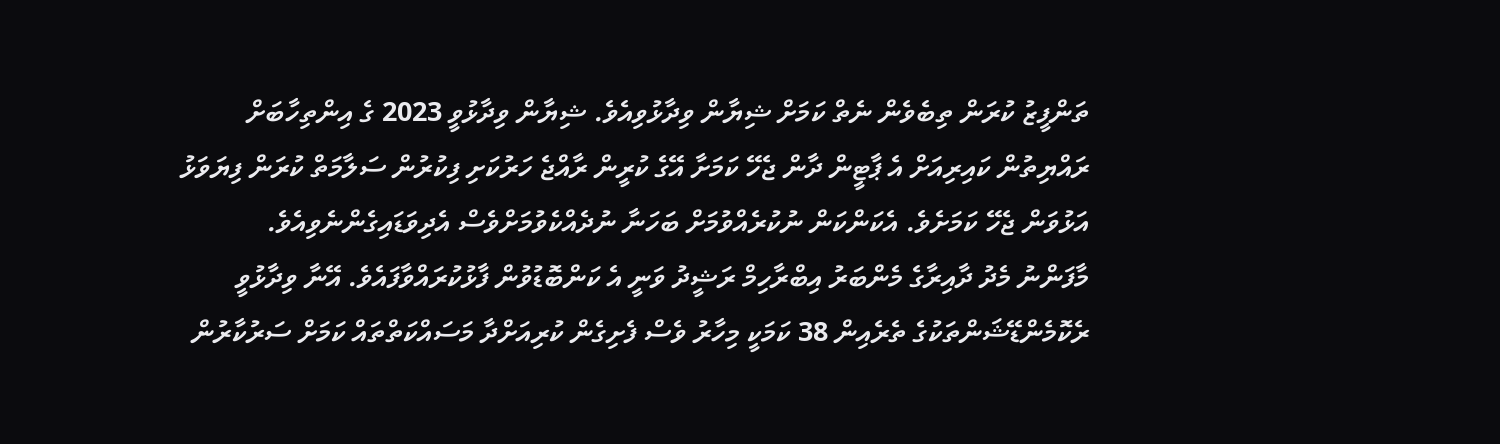ތަންފީޒު ކުރަން ތިބެވެން ނެތް ކަމަށް ޝިޔާން ވިދާޅުވިއެވެ. ޝިޔާން ވިދާޅުވީ 2023 ގެ އިންތިހާބަށް ރައްޔިތުން ކައިރިއަށް އެ ޕާޓީން ދާން ޖެހޭ ކަމަށާ އޭގެ ކުރީން ރާއްޖެ ހަރުކަށި ފިކުރުން ސަލާމަތް ކުރަން ފިޔަވަޅު އަޅުވަން ޖެހޭ ކަމަށެވެ. އެކަންކަން ނުކުރެއްވުމަށް ބަހަނާ ނުދެއްކެވުމަށްވެސް އެދިވަޑައިގެންނެވިއެވެ.
މާފަންނު މެދު ދާއިރާގެ މެންބަރު އިބްރާހިމް ރަޝީދު ވަނީ އެ ކަންބޮޑުވުން ފާޅުކުރައްވާފައެވެ. އޭނާ ވިދާޅުވީ ރެކޮމެންޑޭޝަންތަކުގެ ތެރެއިން 38 ކަމަކީ މިހާރު ވެސް ފެށިގެން ކުރިއަށްދާ މަސައްކަތްތައް ކަމަށް ސަރުކާރުން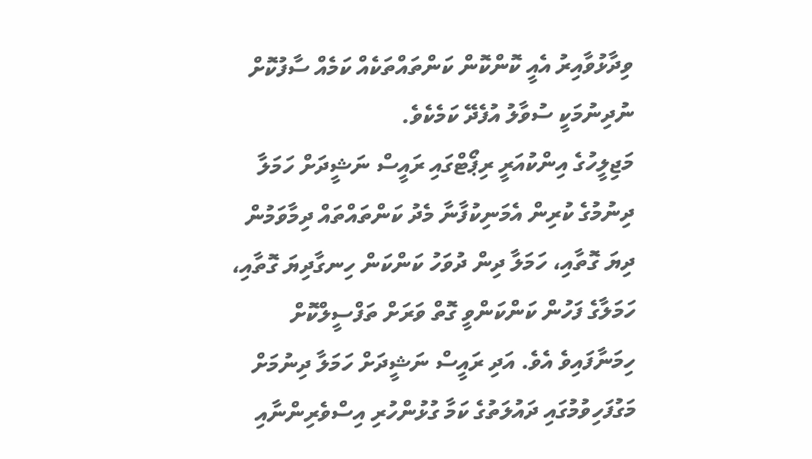ވިދާޅުވާއިރު އެއީ ކޮންކޮން ކަންތައްތަކެއް ކަމެއް ސާފުކޮށް ނުދިނުމަކީ ސުވާލު އުފެދޭ ކަމެކެވެ.
މަޖިލީހުގެ އިންކުއަރީ ރިޕޯޓްގައި ރައީސް ނަޝީދަށް ހަމަލާ ދިނުމުގެ ކުރިން އެމަނިކުފާނާ މެދު ކަންތައްތައް ދިމާވަމުން ދިޔަ ގޮތާއި، ހަމަލާ ދިން ދުވަހު ކަންކަން ހިނގާދިޔަ ގޮތާއި، ހަމަލާގެ ފަހުން ކަންކަންވީ ގޮތް ވަރަށް ތަފްސީލްކޮށް ހިމަނާފައިވެ އެވެ. އަދި ރައީސް ނަޝީދަށް ހަމަލާ ދިނުމަށް މަގުފަހިވުމުގައި ދައުލަތުގެ ކަމާ ގުޅުންހުރި އިސްވެރިންނާއި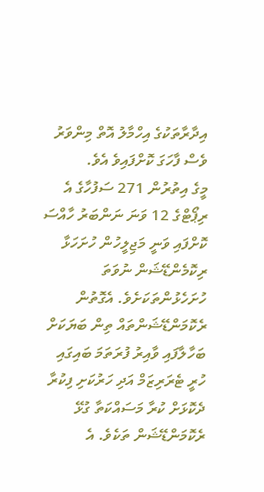އިދާރާތަކުގެ އިހްމާލު އޮތް މިންވަރު ވެސް ފާހަގަ ކޮށްފައިވެ އެވެ.
މީގެ އިތުރުން 271 ސަފުހާގެ އެ ރިޕޯޓްގެ 12 ވަނަ ނަންބަރު ހާއްސަ ކޮށްފައި ވަނީ މަޖިލީހުން ހުށަހަޅާ ރިކޮމެންޑޭޝަން ނުވަތަ ހުށަހެޅުންތަކަށެވެ. އެގޮތުން ރެކޮމަންޑޭޝަންތައް ތިން ބަޔަކަށް ބަހާލާފައި ވާއިރު ފުރަތަމަ ބައިގައި ހުރީ ޓެރަރިޒަމް އަދި ހަރުކަށި ފިކުރާ ދެކޮޅަށް ކުރާ މަސައްކަތާ ގުޅޭ ރެކޮމަންޑޭޝަން ތަކެވެ. އެ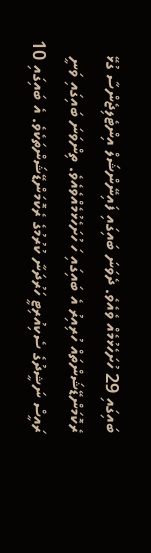ބައިގައި 29 ހުށަހެޅުމެއް ވެއެވެ. ދެވަނަ ބައިގައި ފައިނޭންޝަލް އިންޓެލިޖެންސާ ގުޅޭ ރެކޮމަންޑޭޝަންތައް ހުރިއިރު އެ ބައިގައި ހަ ހުށަހެޅުމެއްވެއެވެ. ތިންވަނަ ބައިގައި ވަނީ ރައީސް ނަޝީދުގެ ސެކިއުރިޓީ ހަރުދަނާ ކުރުމުގެ ރެކޮމަންޑޭޝަންތަކެވެ. އެ ބައިގައި 10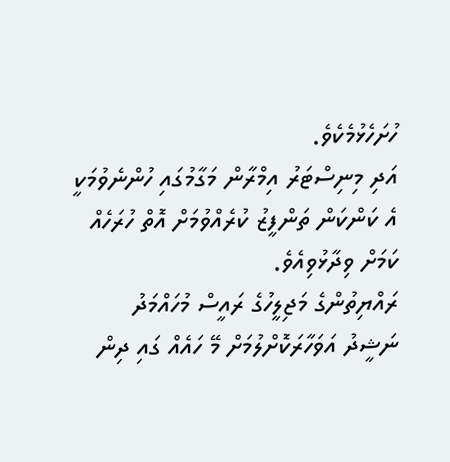ހުށަހެޅުމެކެވެ.
އަދި މިނިސްޓަރު އިމްރާން މަގާމުގައި ހުންނެވުމަކީ އެ ކަންކަން ތަންފީޒު ކުރެއްވުމަށް އޮތް ހުރަހެއް ކަމަށް ވިދާޅުވިއެވެ.
ރައްޔިތުންގެ މަޖިލީހުގެ ރައީސް މުހައްމަދު ނަޝީދު އަވަހާރަކޮށްލުމަށް މޭ ހައެއް ގައި ދިން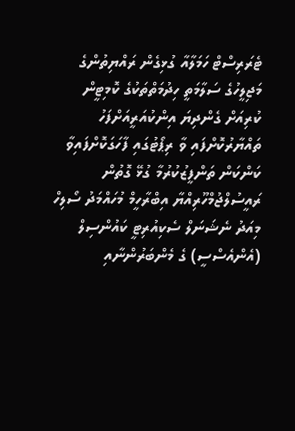ޓެރަރިސްޓް ހަމަލާއާ ގުޅިގެން ރައްޔިތުންގެ މަޖިލީހުގެ ސަލާމަތީ ހިދުމަތްތަކުގެ ކޮމިޓީން ކުރިއަށް ގެންދިޔަ އިންކުއަރީއަށްފަހު ތައްޔާރުކޮށްފައި ވާ ރިޕޯޓުގައި ފާހަގަކޮށްފައިވާ ކަންކަން ތަންފީޒުކުރުމާ ގުޅޭ ގޮތުން ރައީސުލްޖުމްހޫރިއްޔާ އިބްރާހީމް މުހައްމަދު ސޯލިހް މިއަދު ނެޝަނަލް ސެކިއުރިޓީ ކައުންސިލް (އެންއެސްސީ) ގެ މެންބަރުންނާއި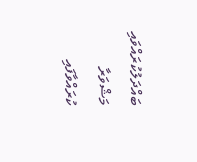ބައްދަލުކުރައްވައި މަޝްވަރާ ކުރައްވާފައި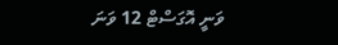ވަނީ އޮގަސްޓް 12 ވަނަ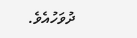ދުވަހުއެވެ.